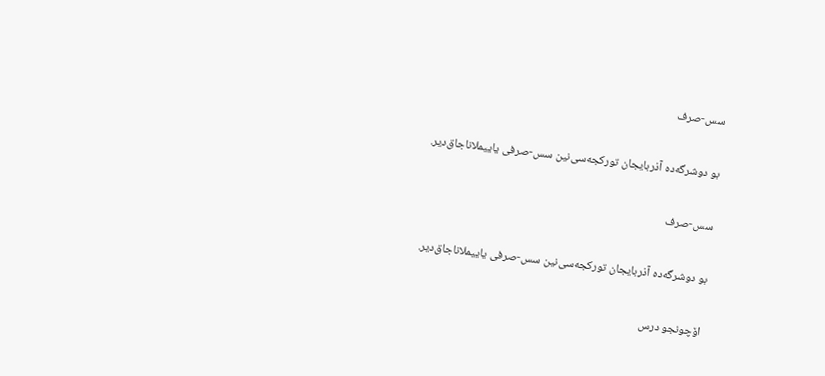سس-صرف

بو دوشرگه‌ده آذربایجان تورکجه‌سی‌نین سس-صرفی یاییملاناجاق‌دیر.

سس-صرف

بو دوشرگه‌ده آذربایجان تورکجه‌سی‌نین سس-صرفی یاییملاناجاق‌دیر.

اۆچونجو درس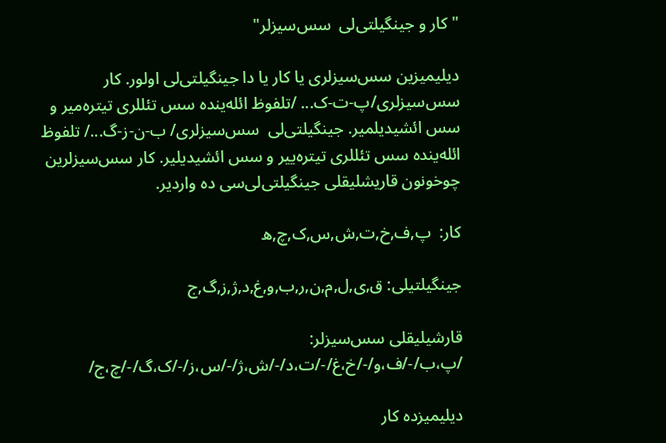"کار و جینگیلتی‌لی  سس‌سیزلر"

دیلیمیزین سس‌سیزلری یا کار یا دا جینگیلتی‌لی اولور. کار سس‌سیزلری/پ-ت-ک... /تلفوظ ائله‌ینده سس تئللرى تیتره‌میر و سس ائشیدیلمیر. جینگیلتی‌لی  سس‌سیزلری/ ب-ن-ز-گ.../ تلفوظ ائله‌ینده سس تئللرى تیتره‌ییر و سس ائشیدیلیر. کار سس‌سیزلرین چوخونون قاریشلیقلى جینگیلتی‌لی‌سی ده واردیر.

کار:  پ,ف,خ,ت,ش,س,ک,چ,ه

جینگیلتیلی: ق,ی,ل,م,ن,ر,ب,و,غ,د,ژ,ز,گ,ج

قارشیلیقلی سس‌سیزلر: /پ،ب/-/ف،و/-/خ،غ/-/ت،د/-/ش،ژ/-/س،ز/-/ک‌،گ/-/چ،ج/

دیلیمیزده کار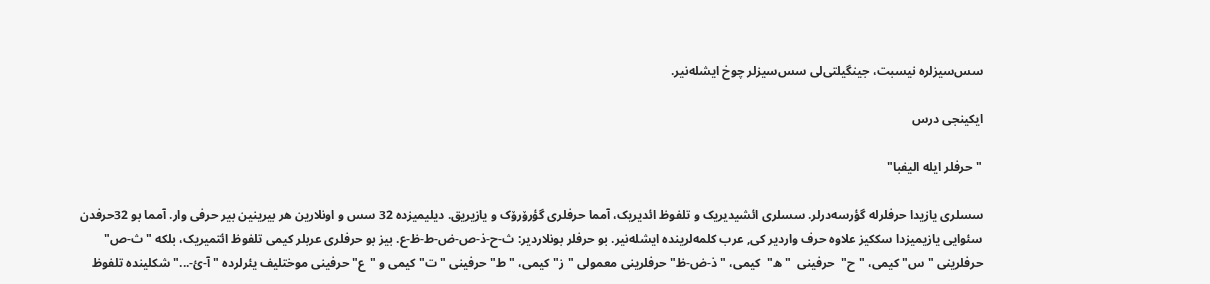سس‌سیزلره نیسبت، جینگیلتی‌لی سس‌سیزلر چوخ ایشله‌نیر.

ایکینجی درس

"حرفلر ایله الیفبا"

سسلرى یازیدا حرفلرله گؤرسه‌درلر. سسلرى ائشیدیریک و تلفوظ ائدیریک، آمما حرفلرى گؤرۆرۆک و یازیریق. دیلیمیزده 32 سس و اونلارین هر بیرینین بیر حرفى وار. آمما بو 32حرفدن سئوایى یازیمیزدا سککیز علاوه حرف واردیر کى, عرب کلمه‌لرینده ایشله‌نیر. بو حرفلر بونلاردیر: ث-ح-ذ-ص-ض-ط-ظ-ع. بیز بو حرفلرى عربلر کیمى تلفوظ ائتمیریک، بلکه " ث-ص" حرفلرینى " س" کیمى، "ح"  حرفینى  "ه"  کیمى، "ذ-ض-ظ" حرفلرینى معمولى "ز" کیمى، "ط" حرفینى "ت" کیمى و "ع" حرفینى موختلیف یئرلرده " آ-ئ-..." شکلینده تلفوظ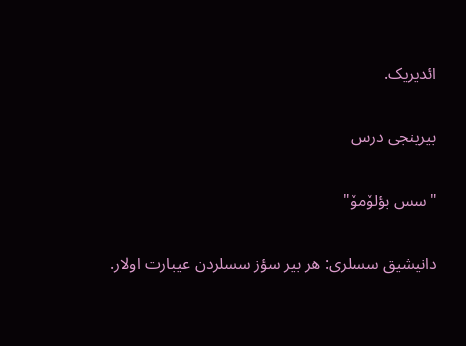ائدیریک.

بیرینجی درس

"سس بؤلۆمۆ"

دانیشیق سسلرى: هر بیر سؤز سسلردن عیبارت اولار.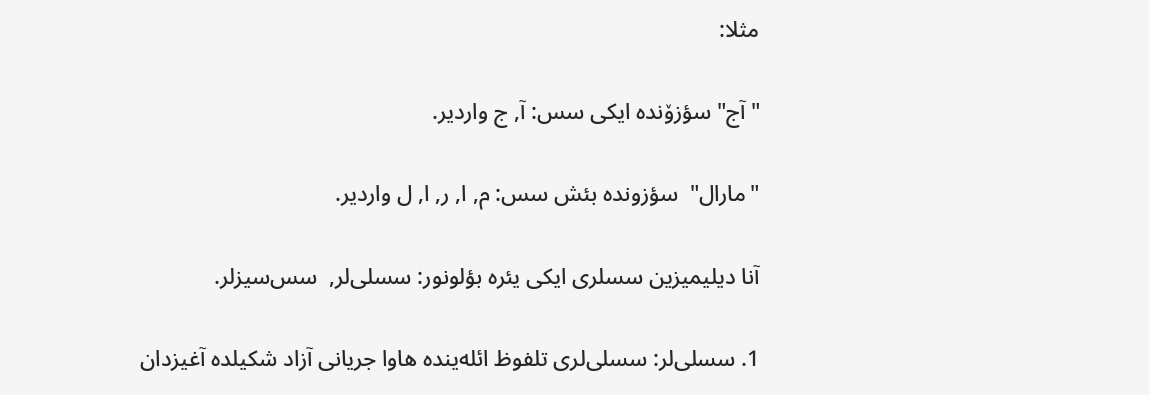مثلا:

"آج" سؤزۆنده ایکى سس: آ, ج واردیر.

"مارال"  سؤزونده بئش سس: م, ا, ر, ا, ل واردیر.

آنا دیلیمیزین سسلرى ایکى یئره بؤلونور: سسلی‌لر,  سس‌سیزلر.

1. سسلی‌لر: سسلی‌لرى تلفوظ ائله‌ینده هاوا جریانى آزاد شکیلده آغیزدان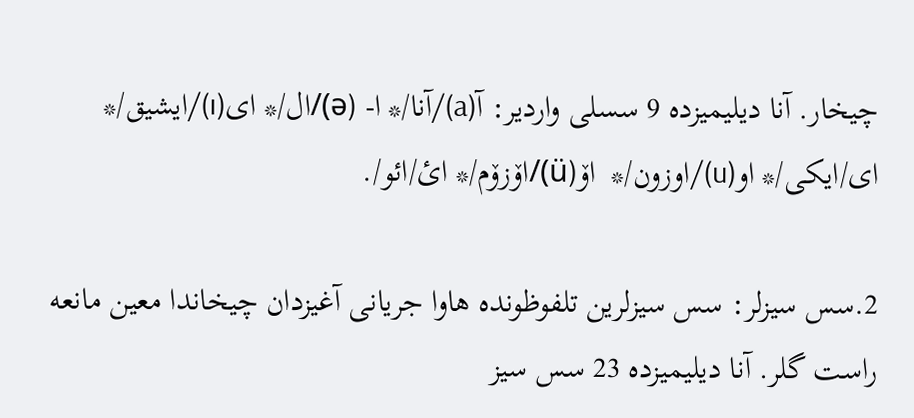چیخار. آنا دیلیمیزده 9 سسلى واردیر: آ(a)/آنا/* ا- (ə)/ال/* ای(ı)/ایشیق/* اى/ایکى/* او(u)/اوزون/*  اۆ(ü)/اۆزۆم/* ائ/ائو/.

2.سس سیزلر: سس سیزلرین تلفوظونده هاوا جریانى آغیزدان چیخاندا معین مانعه راست گلر. آنا دیلیمیزده 23 سس سیز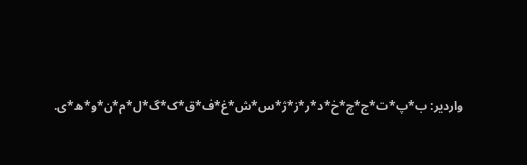واردیر: ب*پ*ت*ج*چ*خ*د*ر*ز*ژ*س*ش*غ*ف*ق*ک*گ*ل*م*ن*و*ه*ی.